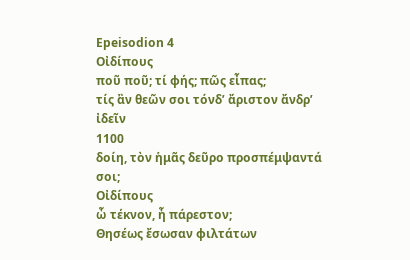Epeisodion 4
Οἰδίπους
ποῦ ποῦ; τί φής; πῶς εἶπας;
τίς ἂν θεῶν σοι τόνδʼ ἄριστον ἄνδρʼ ἰδεῖν
1100
δοίη, τὸν ἡμᾶς δεῦρο προσπέμψαντά σοι;
Οἰδίπους
ὦ τέκνον, ἦ πάρεστον;
Θησέως ἔσωσαν φιλτάτων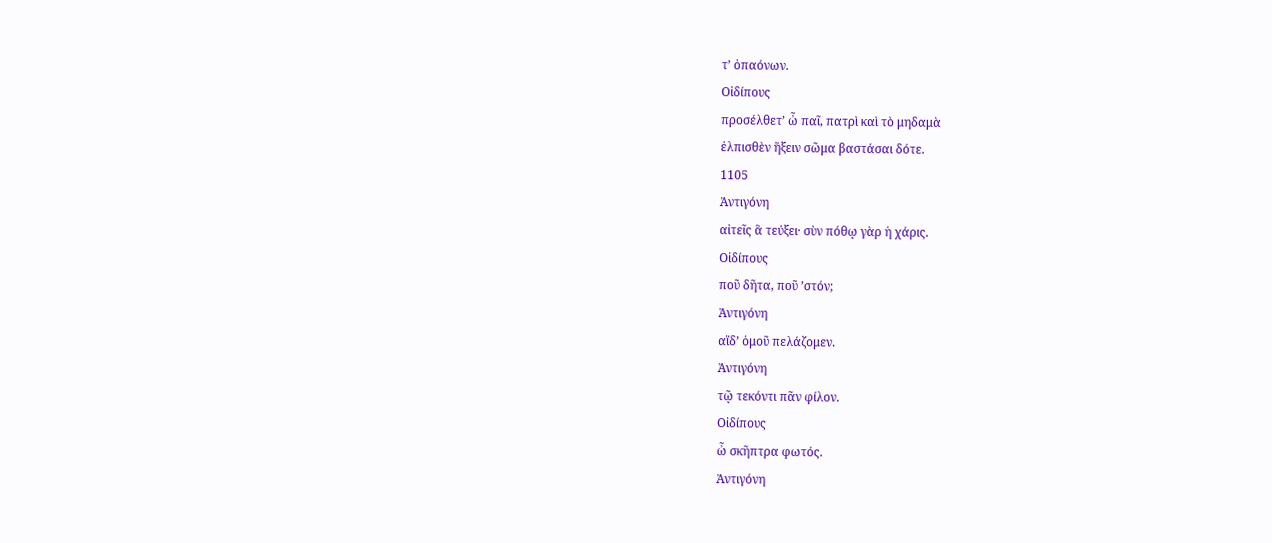τʼ ὀπαόνων.
Οἰδίπους
προσέλθετʼ ὦ παῖ, πατρὶ καὶ τὸ μηδαμὰ
ἐλπισθὲν ἥξειν σῶμα βαστάσαι δότε.
1105
Ἀντιγόνη
αἰτεῖς ἃ τεύξει· σὺν πόθῳ γὰρ ἡ χάρις.
Οἰδίπους
ποῦ δῆτα, ποῦ ʼστόν;
Ἀντιγόνη
αἵδʼ ὁμοῦ πελάζομεν.
Ἀντιγόνη
τῷ τεκόντι πᾶν φίλον.
Οἰδίπους
ὦ σκῆπτρα φωτός.
Ἀντιγόνη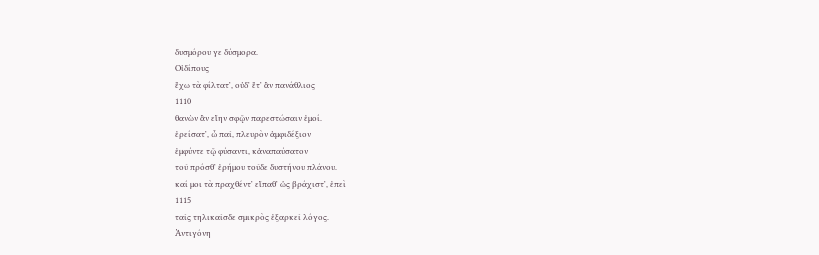δυσμόρου γε δύσμορα.
Οἰδίπους
ἔχω τὰ φίλτατʼ, οὐδʼ ἔτʼ ἂν πανάθλιος
1110
θανὼν ἂν εἴην σφῷν παρεστώσαιν ἐμοί.
ἐρείσατʼ, ὦ παῖ, πλευρὸν ἀμφιδέξιον
ἐμφύντε τῷ φύσαντι, κἀναπαύσατον
τοῦ πρόσθʼ ἐρήμου τοῦδε δυστήνου πλάνου.
καί μοι τὰ πραχθέντʼ εἴπαθʼ ὡς βράχιστʼ, ἐπεὶ
1115
ταῖς τηλικαῖσδε σμικρὸς ἐξαρκεῖ λόγος.
Ἀντιγόνη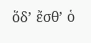ὅδʼ ἔσθʼ ὁ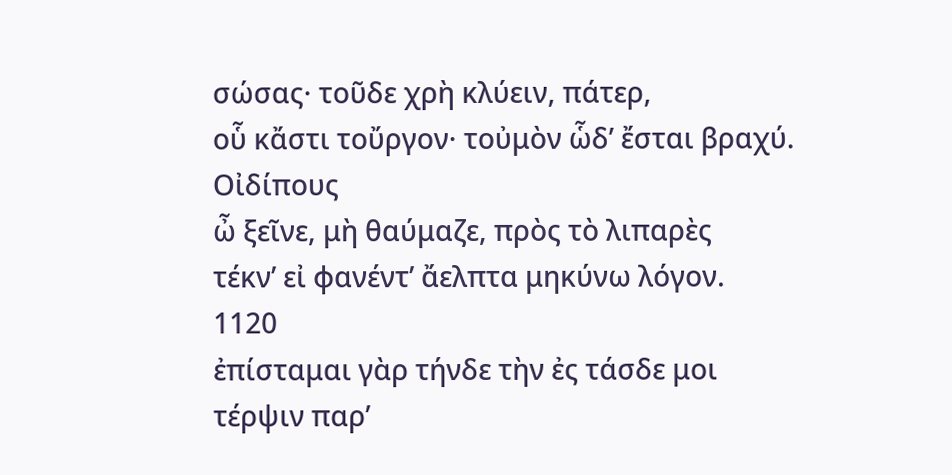σώσας· τοῦδε χρὴ κλύειν, πάτερ,
οὗ κἄστι τοὔργον· τοὐμὸν ὧδʼ ἔσται βραχύ.
Οἰδίπους
ὦ ξεῖνε, μὴ θαύμαζε, πρὸς τὸ λιπαρὲς
τέκνʼ εἰ φανέντʼ ἄελπτα μηκύνω λόγον.
1120
ἐπίσταμαι γὰρ τήνδε τὴν ἐς τάσδε μοι
τέρψιν παρʼ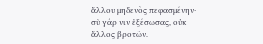ἄλλου μηδενὸς πεφασμένην·
σὺ γάρ νιν ἐξέσωσας, οὐκ ἄλλος βροτῶν.